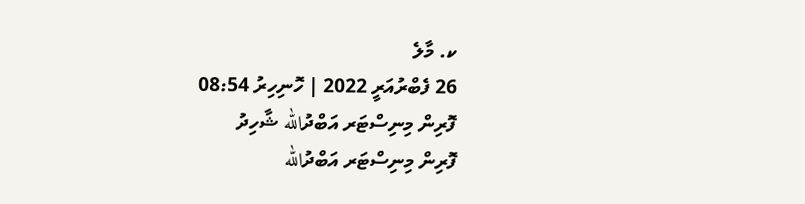ކ. މާލެ
26 ފެބްރުއަރީ 2022 | ހޮނިހިރު 08:54
ފޮރިން މިނިސްޓަރ އަބްދުالله ޝާހިދު
ފޮރިން މިނިސްޓަރ އަބްދުالله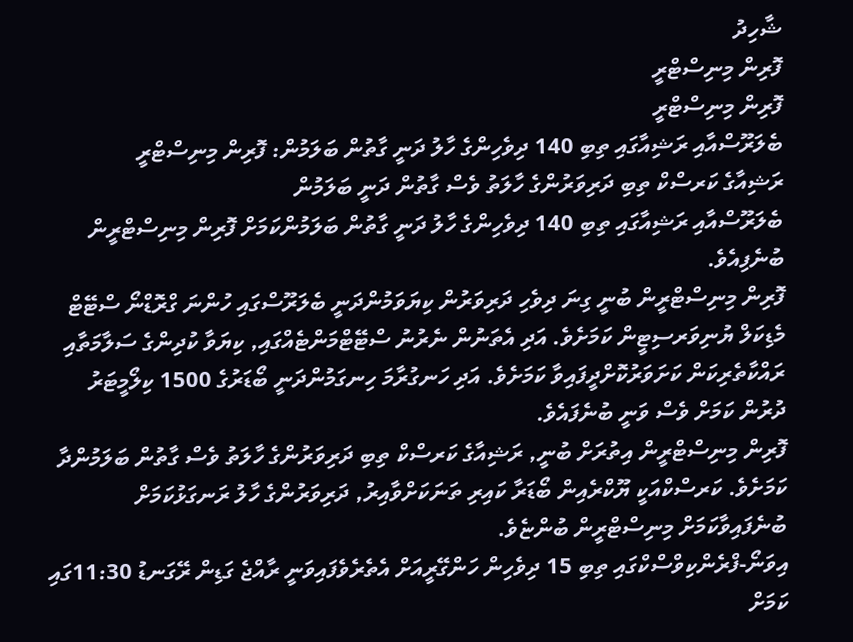ޝާހިދު
ފޮރިން މިނިސްޓްރީ
ފޮރިން މިނިސްޓްރީ
ބެލަރޫސްއާއި ރަޝިއާގައި ތިބި 140 ދިވެހިންގެ ހާލު ދަނީ ގާތުން ބަލަމުން: ފޮރިން މިނިސްޓްރީ
ރަޝިއާގެ ކަރސްކް ތިބި ދަރިވަރުންގެ ހާލަތު ވެސް ގާތުން ދަނީ ބަލަމުން
ބެލަރޫސްއާއި ރަޝިއާގައި ތިބި 140 ދިވެހިންގެ ހާލު ދަނީ ގާތުން ބަލަމުންކަމަށް ފޮރިން މިނިސްޓްރީން ބުނެފިއެވެ.
ފޮރިން މިނިސްޓްރީން ބުނީ ގިނަ ދިވެހި ދަރިވަރުން ކިޔަވަމުންދަނީ ބެލަރޫސްގައި ހުންނަ ގްރޮޑްނޯ ސްޓޭޓް މެޑިކަލް ޔުނިވަރސިޓީން ކަމަށެވެ. އަދި އެތަނުން ނެރުނު ސްޓޭޓްމަންޓެއްގައި, ކިޔަވާ ކުދިންގެ ސަލާމަތާއި ރައްކާތެރިކަން ކަށަވަރުކޮށްދީފައިވާ ކަމަށެވެ. އަދި ހަނގުރާމަ ހިނގަމުންދަނީ ބޯޑަރުގެ 1500 ކިލޯމީޓަރު ދުރުން ކަމަށް ވެސް ވަނީ ބުނެފައެވެ.
ފޮރިން މިނިސްޓްރީން އިތުރަށް ބުނީ, ރަޝިއާގެ ކަރސްކް ތިބި ދަރިވަރުންގެ ހާލަތު ވެސް ގާތުން ބަލަމުންދާ ކަމަށެވެ. ކަރސްކްއަކީ ޔޫކްރެއިން ބޯޑަރާ ކައިރި ތަނަކަށްވާއިރު, ދަރިވަރުންގެ ހާލު ރަނގަޅުކަމަށް ބުނެފައިވާކަމަށް މިނިސްޓްރީން ބުންޏެވެ.
އިވަނޯ-ފްރެންކިވްސްކްގައި ތިބި 15 ދިވެހިން ހަންގޭރީއަށް އެތެރެވެފައިވަނީ ރާއްޖެ ގަޑިން ރޭގަނޑު 11:30ގައި ކަމަށް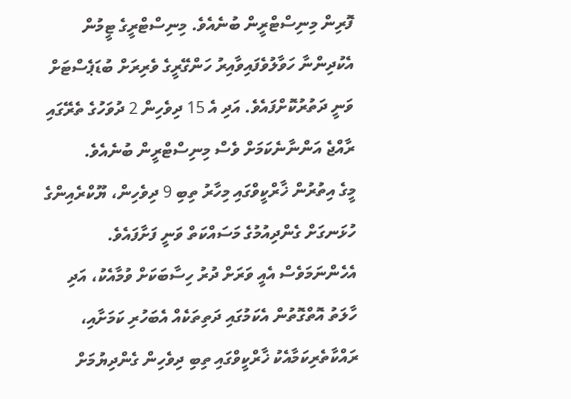ފޮރިން މިނިސްޓްރީން ބުނެއެވެ. މިނިސްޓްރީގެ ޓީމުން އެކުދިންނާ ހަވާލުވެފައިވާއިރު ހަންގޭރީގެ ވެރިރަށް ބުޑަޕެސްޓަށް ވަނީ ދަތުރުކޮށްފައެވެ. އަދި އެ 15 ދިވެހިން 2 ދުވަހުގެ ތެރޭގައި ރާއްޖެ އަންނާނެކަމަށް ވެސް މިނިސްޓްރީން ބުނެއެވެ.
މީގެ އިތުރުން ޚާރްކީވްގައި މިހާރު ތިބި 9 ދިވެހިން، ޔޫކްރެއިންގެ ހުޅަނގަށް ގެންދިއުމުގެ މަސައްކަތް ވަނީ ފަށާފައެވެ. އެހެންނަމަވެސް އެއީ ވަރަށް ދުރު ހިސާބަކަށް ވުމާއެކު، އަދި ހާލަތު އޮތްގޮތުން އެކަމުގައި ދަތިތަކެއް އެބަހުރި ކަމަށާއި، ރައްކާތެރިކަމާއެކު ޚާރްކީވްގައި ތިބި ދިވެހިން ގެންދިޔުމަށް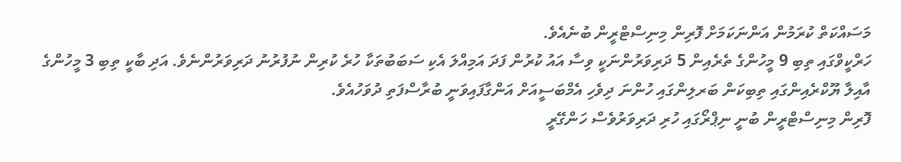މަސައްކަތް ކުރަމުން އަންނަކަމަށް ފޮރިން މިނިސްޓްރީން ބުނެއެވެ.
ހަރްކީވްގައި ތިބި 9 މީހުންގެ ތެރެއިން 5 ދަރިވަރުންނަކީ ވިސާ އައު ކުރުން ފަދަ އަމިއްލަ އެކި ސަބަބުތަކާ ހުރެ ކުރިން ނުފުރުނު ދަރިވަރުންނެވެ. އަދި ބާކީ ތިބި 3 މީހުންގެ އާއިލާ ޔޫކްރެއިންގައި ތިބިކަން ބަރލިންގައި ހުންނަ ދިވެހި އެމްބަސީއަށް އަންގާފައިވަނީ ބުރާސްފަތި ދުވަހުއެވެ.
ފޮރިން މިނިސްޓްރީން ބުނީ ނިޕްރޯގައި ހުރި ދަރިވަރުވެސް ހަންގޭރީ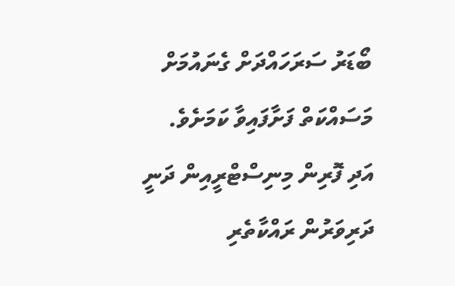ބޯޑަރު ސަރަހައްދަށް ގެނައުމަށް މަސައްކަތް ފަށާފައިވާ ކަމަށެވެ. އަދި ފޮރިން މިނިސްޓްރީއިން ދަނީ ދަރިވަރުން ރައްކާތެރި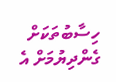ހިސާބުތަކަށް ގެންދިޔުމަށް އެ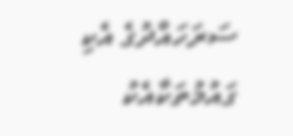ސަރަހައްދުގެ އެކި ގައުމުތަކާއެކު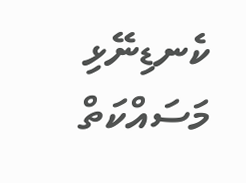ކެނޑިނޭޅި މަސައްކަތް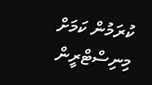ކުރަމުން ކަމަށް މިނިސްޓްރީން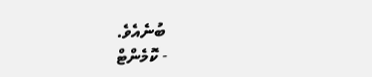ބުނެއެވެ.
- ކޮމެންޓް